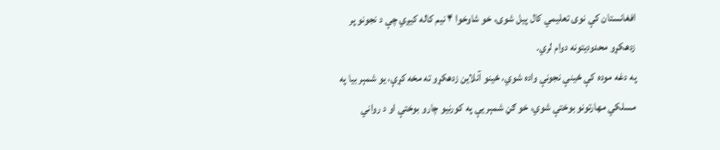افغانستان کې نوی تعلیمي کال پیل شوی، خو شاوخوا ۴ نیم کاله کیږي چې د نجونو پر زدهکړو محدودیتونه دوام لري.
په دغه موده کې ځینې نجونې واده شوي، ځینو آنلاین زدهکړو ته مخه کړې، یو شمېر بیا په مسلکي مهارتونو بوختې شوي، خو ګڼ شمېر یې په کورنیو چارو بوختې او د رواني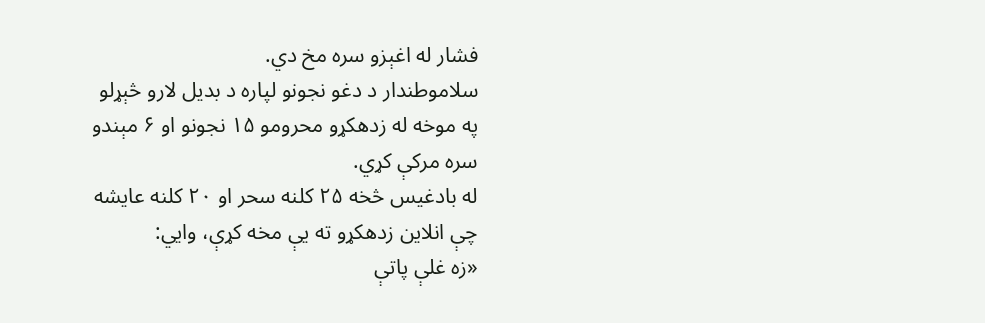فشار له اغېزو سره مخ دي.
سلاموطندار د دغو نجونو لپاره د بدیل لارو څېړلو په موخه له زدهکړو محرومو ۱۵ نجونو او ۶ مېندو سره مرکې کړي.
له بادغیس څخه ۲۵ کلنه سحر او ۲۰ کلنه عایشه چې انلاین زدهکړو ته یې مخه کړې، وایي:
«زه غلې پاتې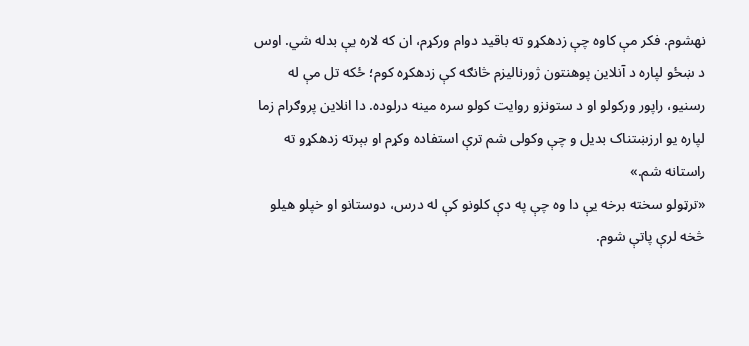نهشوم. فکر مې کاوه چې زدهکړو ته باقید دوام ورکړم، ان که لاره یې بدله شي. اوس د ښځو لپاره د آنلاین پوهنتون ژورنالیزم څانګه کې زدهکړه کوم؛ ځکه تل مې له رسنیو، راپور ورکولو او د ستونزو روایت کولو سره مینه درلوده. دا انلاین پروګرام زما لپاره یو ارزښتناک بدیل و چې وکولی شم ترې استفاده وکړم او بېرته زدهکړو ته راستانه شم.»
«ترټولو سخته برخه یې دا وه چې په دې کلونو کې له درس، دوستانو او خپلو هیلو څخه لرې پاتې شوم.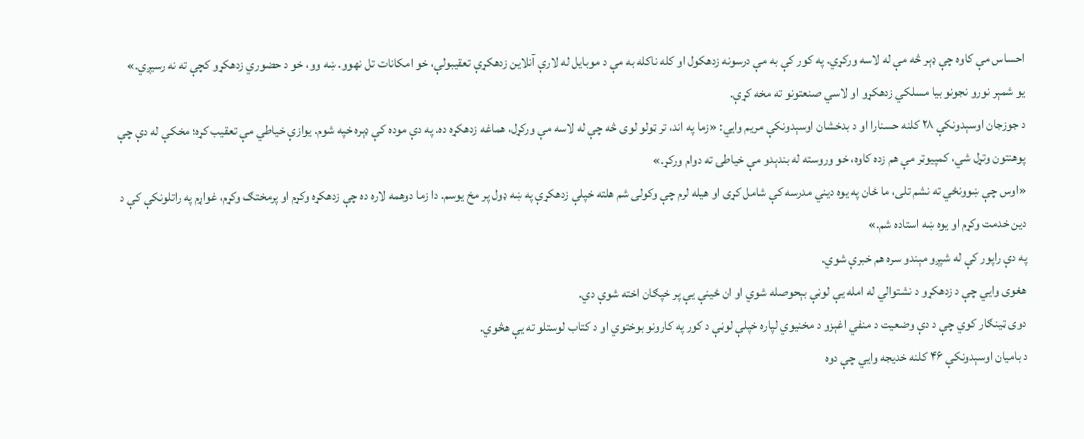احساس مې کاوه چې ډېر څه مې له لاسه ورکړي. په کور کې به مې درسونه زدهکول او کله ناکله به مې د موبایل له لارې آنلاین زدهکړې تعقیبولې، خو امکانات تل نهوو. ښه وو، خو د حضوري زدهکړو کچې ته نه رسیږي.»
یو شمېر نورو نجونو بیا مسلکي زدهکړو او لاسي صنعتونو ته مخه کړې.
د جوزجان اوسېدونکې ۲۸ کلنه حسنارا او د بدخشان اوسېدونکې مریم وايي: «زما په اند، تر ټولو لوی څه چې له لاسه مې ورکړل، هماغه زدهکړه ده. په دې موده کې ډېره خپه شوم. یوازې خیاطي مې تعقیب کړه؛ مخکې له دې چې پوهنتون وتړل شي، کمپیوټر مې هم زده کاوه، خو وروسته له بندېدو مې خیاطۍ ته دوام ورکړ.»
«اوس چې ښوونځي ته نشم تلی، ما ځان په یوه دیني مدرسه کې شامل کړی او هیله لرم چې وکولی شم هلته خپلې زدهکړې په ښه ډول پر مخ یوسم. دا زما دوهمه لاره ده چې زدهکړه وکړم او پرمختګ وکړم، غواړم په راتلونکې کې د دین خدمت وکړم او یوه ښه استاده شم.»
په دې راپور کې له شپږو مېندو سره هم خبرې شوي.
هغوی وایي چې د زدهکړو د نشتوالي له امله یې لوڼې بېحوصله شوي او ان ځینې یې پر خپګان اخته شوې دي.
دوی ټینګار کوي چې د دې وضعیت د منفي اغېزو د مخنیوي لپاره خپلې لوڼې د کور په کارونو بوختوي او د کتاب لوستلو ته یې هڅوي.
د بامیان اوسېدونکې ۴۶ کلنه خدیجه وایي چې دوه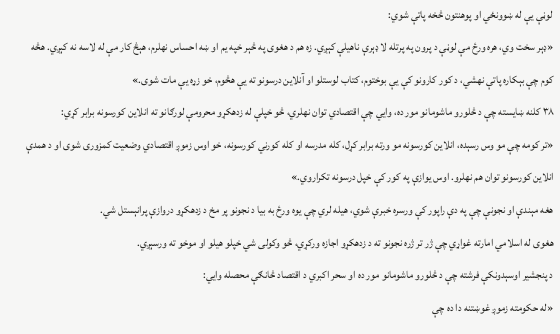لوڼې یې له ښوونځي او پوهنتون څخه پاتې شوي:
«ډېر سخت وي، هره ورځ مې لوڼې د پرون په پرتله لا ډېرې ناهیلې کېږي. زه هم د هغوی په څېر خپه یم او ښه احساس نهلرم، هېڅ کار مې له لاسه نه کېږي. هڅه کوم چې بېکاره پاتې نهشي، د کور کارونو کې یې بوختوم، کتاب لوستلو او آنلاین درسونو ته یې هڅوم، خو زړه یې مات شوی.»
۳۸ کلنه ښایسته چې د څلورو ماشومانو مور ده، وایي چې اقتصادي توان نهلري، څو خپلې له زدهکړو محرومې لورګانو ته انلاین کورسونه برابر کړي:
«تر کومه چې مو وس رسېده، انلاین کورسونه مو ورته برابر کړل، کله مدرسه او کله کورني کورسونه، خو اوس زموږ اقتصادي وضعیت کمزوری شوی او د همدې انلاین کورسونو توان هم نهلرو. اوس یوازې په کور کې خپل درسونه تکراروي.»
هغه مېندې او نجونې چې په دې راپور کې ورسره خبرې شوي، هیله لري چې یوه ورځ به بیا د نجونو پر مخ د زدهکړو دروازې پرانېستل شي.
هغوی له اسلامي امارته غواړي چې ژر تر ژره نجونو ته د زدهکړو اجازه ورکړي، څو وکولی شي خپلو هیلو او موخو ته ورسېږي.
د پنجشیر اوسېدونکې فرشته چې د څلورو ماشومانو مور ده او سحر اکبري د اقتصاد څانګې محصله وایي:
«له حکومته زموږ غوښتنه دا ده چې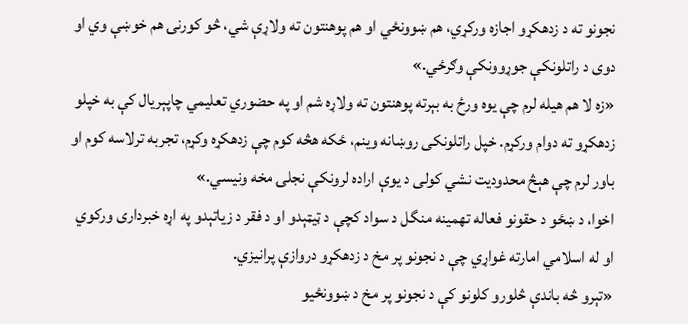نجونو ته د زدهکړو اجازه ورکړي، هم ښوونځي او هم پوهنتون ته ولاړې شي، څو کورنۍ هم خوښې وي او دوی د راتلونکې جوړوونکې وګرځي.»
«زه لا هم هیله لرم چې یوه ورځ به بېرته پوهنتون ته ولاړه شم او په حضوري تعلیمي چاپېریال کې به خپلو زدهکړو ته دوام ورکړم. خپل راتلونکی روښانه وینم، ځکه هڅه کوم چې زدهکړه وکړم، تجربه ترلاسه کوم او باور لرم چې هېڅ محدودیت نشي کولی د یوې اراده لرونکې نجلۍ مخه ونیسي.»
اخوا، د ښځو د حقونو فعاله تهمینه منگل د سواد کچې د ټیټېدو او د فقر د زیاتېدو په اړه خبرداری ورکوي او له اسلامي امارته غواړي چې د نجونو پر مخ د زدهکړو دروازې پرانیزي.
«تېرو څه باندې څلورو کلونو کې د نجونو پر مخ د ښوونځیو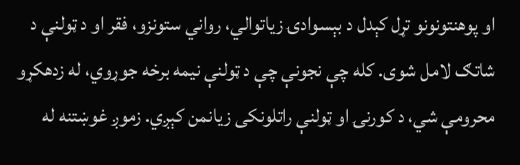او پوهنتونونو تړل کېدل د بېسوادۍ زیاتوالي، رواني ستونزو، فقر او د ټولنې د شاتګ لامل شوی. کله چې نجونې چې د ټولنې نیمه برخه جوړوي، له زدهکړو محرومې شي، د کورنۍ او ټولنې راتلونکی زیانمن کېږي. زموږ غوښتنه له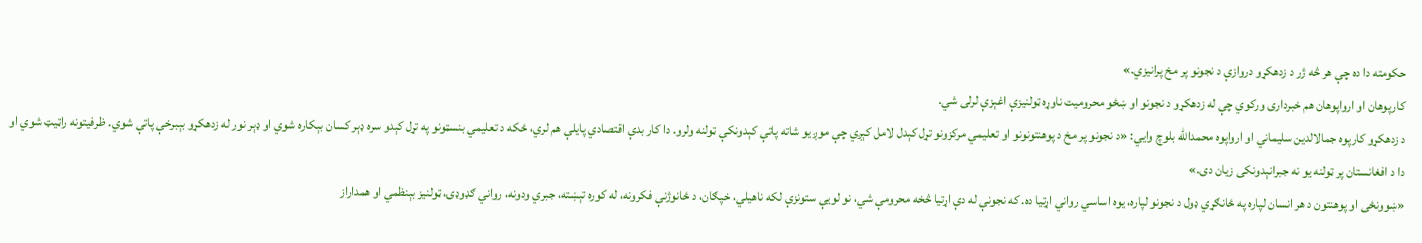حکومته دا ده چې هر څه ژر د زدهکړو دروازې د نجونو پر مخ پرانیزي.»
کارپوهان او ارواپوهان هم خبرداری ورکوي چې له زدهکړو د نجونو او ښځو محرومیت ناوړه ټولنیزې اغېزې لرلی شي.
د زدهکړو کارپوه جمالالدین سلیماني او ارواپوه محمدالله بلوچ وایي: «د نجونو پر مخ د پوهنتونونو او تعلیمي مرکزونو تړل کېدل لامل کېږي چې موږ یو شاته پاتې کېدونکې ټولنه ولرو. دا کار بدې اقتصادي پایلې هم لري، ځکه د تعلیمي بنسټونو په تړل کېدو سره ډېر کسان بېکاره شوي او ډېر نور له زدهکړو بېبرخې پاتې شوي. ظرفیتونه راټیټ شوي او دا د افغانستان پر ټولنه یو نه جبرانېدونکی زیان دی.»
«ښوونځی او پوهنتون د هر انسان لپاره په ځانګړي ډول د نجونو لپاره، یوه اساسي رواني اړتیا ده. که نجونې له دې اړتیا څخه محرومې شي، نو لویې ستونزې لکه ناهیلي، خپګان، د ځانوژنې فکرونه، له کوره تېښته، جبري ودونه، رواني ګډوډۍ، ټولنیز بېنظمي او همداراز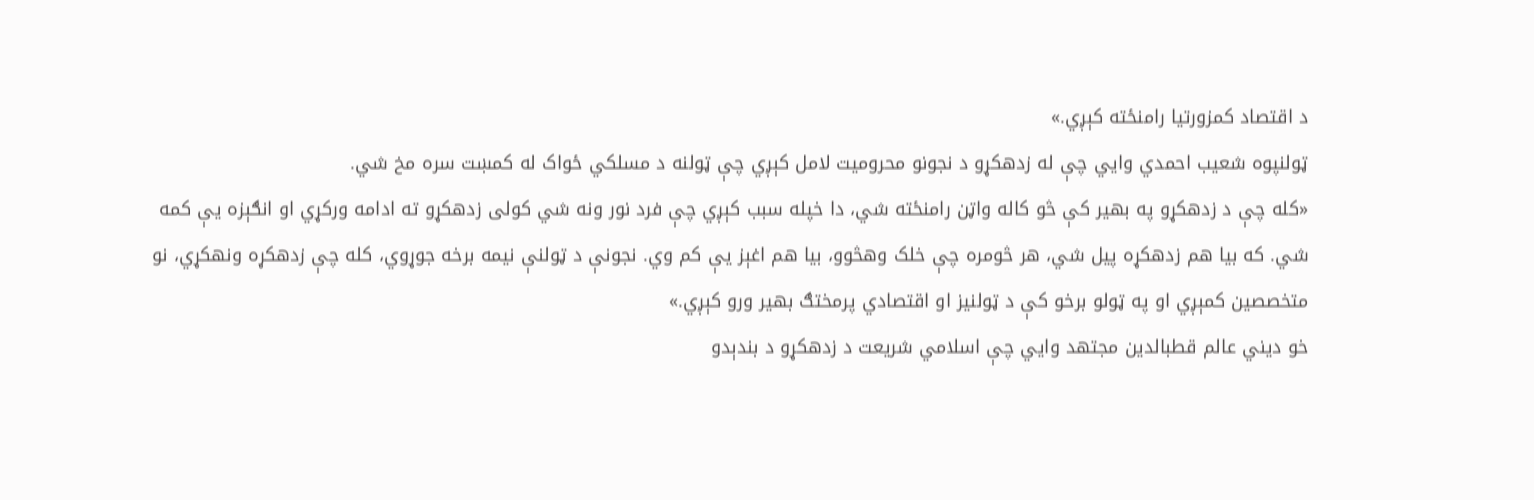د اقتصاد کمزورتیا رامنځته کېږي.»
ټولنپوه شعیب احمدي وایي چې له زدهکړو د نجونو محرومیت لامل کېږي چې ټولنه د مسلکي ځواک له کمښت سره مخ شي.
«کله چې د زدهکړو په بهیر کې څو کاله واټن رامنځته شي، دا خپله سبب کېږي چې فرد نور ونه شي کولی زدهکړو ته ادامه ورکړي او انګېزه یې کمه شي. که بیا هم زدهکړه پیل شي، هر څومره چې خلک وهڅوو، بیا هم اغېز یې کم وي. نجونې د ټولنې نیمه برخه جوړوي، کله چې زدهکړه ونهکړي، نو متخصصین کمېږي او په ټولو برخو کې د ټولنیز او اقتصادي پرمختګ بهیر ورو کېږي.»
خو دیني عالم قطبالدین مجتهد وایي چې اسلامي شریعت د زدهکړو د بندېدو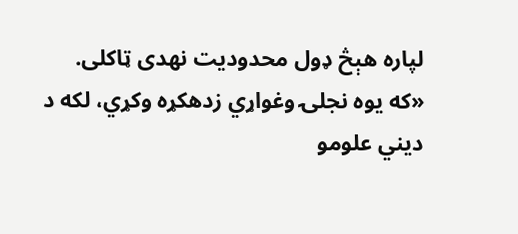لپاره هېڅ ډول محدودیت نهدی ټاکلی.
«که یوه نجلۍ وغواړي زدهکړه وکړي، لکه د دیني علومو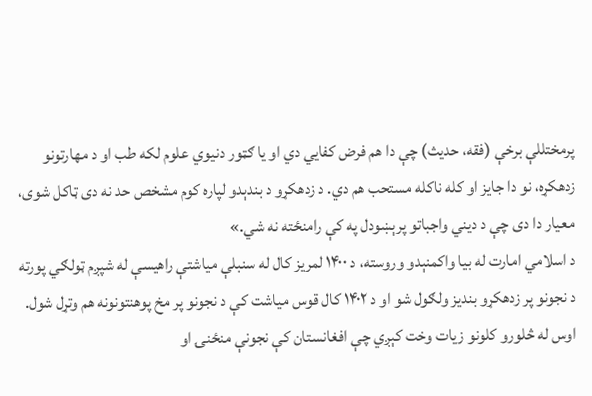پرمختللې برخې (فقه، حدیث) چې دا هم فرض کفایي دي او یا ګټور دنیوي علوم لکه طب او د مهارتونو زدهکړه، نو دا جایز او کله ناکله مستحب هم دي. د زدهکړو د بندېدو لپاره کوم مشخص حد نه دی ټاکل شوی، معیار دا دی چې د دیني واجباتو پرېښودل په کې رامنځته نه شي.»
د اسلامي امارت له بیا واکمنېدو وروسته، د ۱۴۰۰ لمریز کال له سنبلې میاشتې راهیسې له شپږم ټولګي پورته د نجونو پر زدهکړو بندیز ولګول شو او د ۱۴۰۲ کال قوس میاشت کې د نجونو پر مخ پوهنتونونه هم وتړل شول.
اوس له څلورو کلونو زیات وخت کېږي چې افغانستان کې نجونې منځنۍ او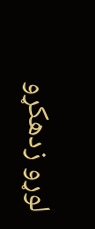لوړو زدهکړو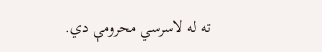ته له لاسرسي محرومې دي.